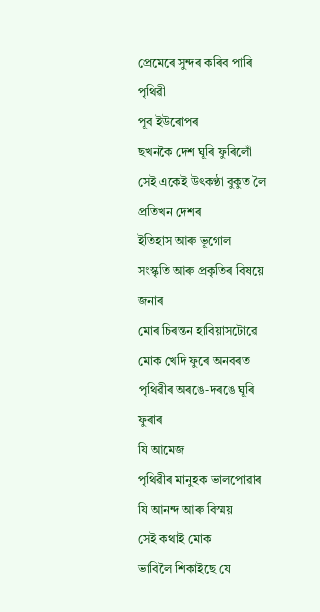প্ৰেমেৰে সুন্দৰ কৰিব পাৰি পৃথিৱী
পূব ইউৰোপৰ
ছখনকৈ দেশ ঘূৰি ফুৰিলোঁ
সেই একেই উৎকণ্ঠা বুকুত লৈ
প্ৰতিখন দেশৰ
ইতিহাস আৰু ভূগোল
সংস্কৃতি আৰু প্ৰকৃতিৰ বিষয়ে জনাৰ
মোৰ চিৰন্তন হাবিয়াসটোৱে
মোক খেদি ফুৰে অনবৰত
পৃথিৱীৰ অৰঙে-দৰঙে ঘূৰি ফুৰাৰ
যি আমেজ
পৃথিৱীৰ মানুহক ভালপোৱাৰ
যি আনন্দ আৰু বিস্ময়
সেই কথাই মোক
ভাবিলৈ শিকাইছে যে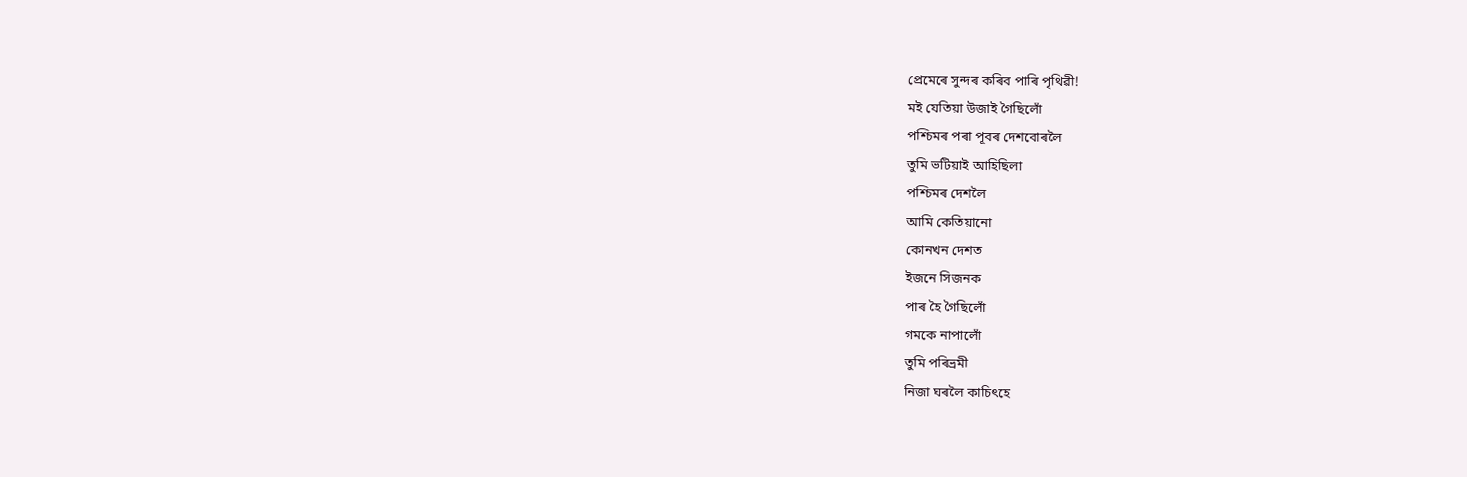প্ৰেমেৰে সুন্দৰ কৰিব পাৰি পৃথিৱী!
মই যেতিয়া উজাই গৈছিলোঁ
পশ্চিমৰ পৰা পূবৰ দেশবোৰলৈ
তুমি ভটিয়াই আহিছিলা
পশ্চিমৰ দেশলৈ
আমি কেতিয়ানো
কোনখন দেশত
ইজনে সিজনক
পাৰ হৈ গৈছিলোঁ
গমকে নাপালোঁ
তুমি পৰিভ্ৰমী
নিজা ঘৰলৈ কাচিৎহে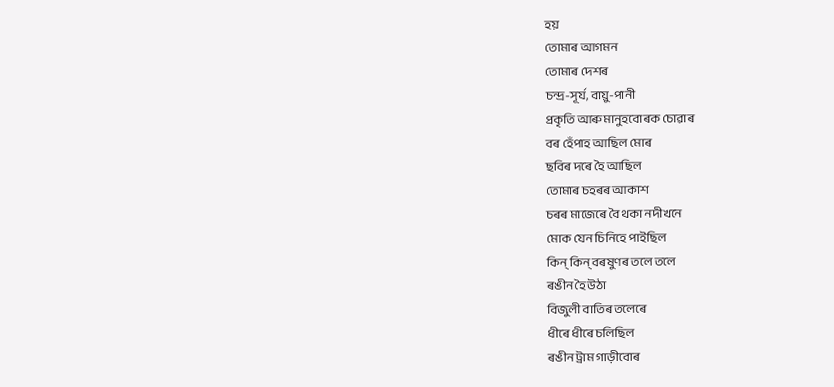হয়
তোমাৰ আগমন
তোমাৰ দেশৰ
চন্দ্ৰ-সূৰ্য, বায়ু-পানী
প্ৰকৃতি আৰু মানুহবোৰক চোৱাৰ
বৰ হেঁপাহ আছিল মোৰ
ছবিৰ দৰে হৈ আছিল
তোমাৰ চহৰৰ আকাশ
চৰৰ মাজেৰে বৈ থকা নদীখনে
মোক যেন চিনিহে পাইছিল
কিন্ কিন্ বৰষুণৰ তলে তলে
ৰঙীন হৈ উঠা
বিজুলী বাতিৰ তলেৰে
ধীৰে ধীৰে চলিছিল
ৰঙীন ট্ৰাম গাড়ীবোৰ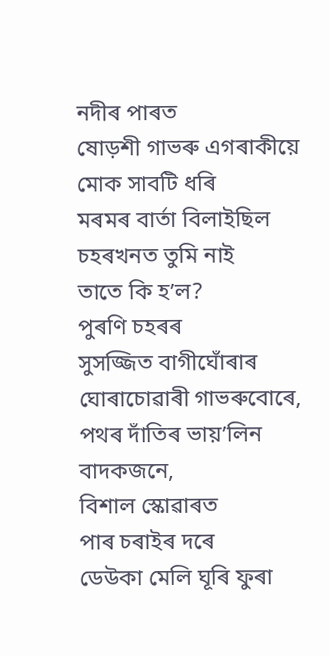নদীৰ পাৰত
ষোড়শী গাভৰু এগৰাকীয়ে
মোক সাবটি ধৰি
মৰমৰ বাৰ্তা বিলাইছিল
চহৰখনত তুমি নাই
তাতে কি হ’ল?
পুৰণি চহৰৰ
সুসজ্জিত বাগীঘোঁৰাৰ
ঘোৰাচোৱাৰী গাভৰুবোৰে,
পথৰ দাঁতিৰ ভায়’লিন বাদকজনে,
বিশাল স্কোৱাৰত
পাৰ চৰাইৰ দৰে
ডেউকা মেলি ঘূৰি ফুৰা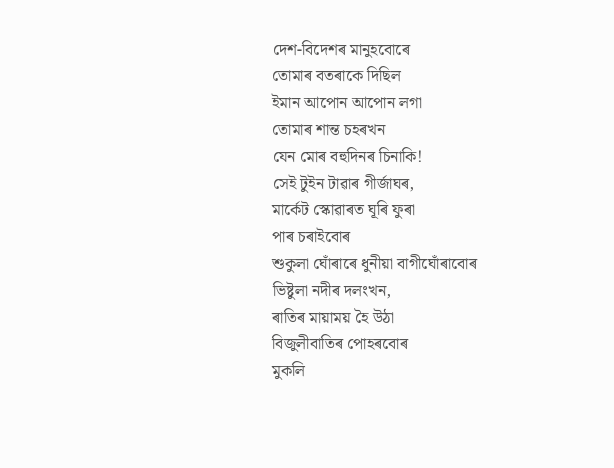দেশ-বিদেশৰ মানুহবোৰে
তোমাৰ বতৰাকে দিছিল
ইমান আপোন আপোন লগা
তোমাৰ শান্ত চহৰখন
যেন মোৰ বহুদিনৰ চিনাকি!
সেই টুইন টাৱাৰ গীৰ্জাঘৰ,
মাৰ্কেট স্কোৱাৰত ঘূৰি ফুৰা
পাৰ চৰাইবোৰ
শুকুলা ঘোঁৰাৰে ধুনীয়া বাগীঘোঁৰাবোৰ
ভিষ্টুলা নদীৰ দলংখন,
ৰাতিৰ মায়াময় হৈ উঠা
বিজুলীবাতিৰ পোহৰবোৰ
মুকলি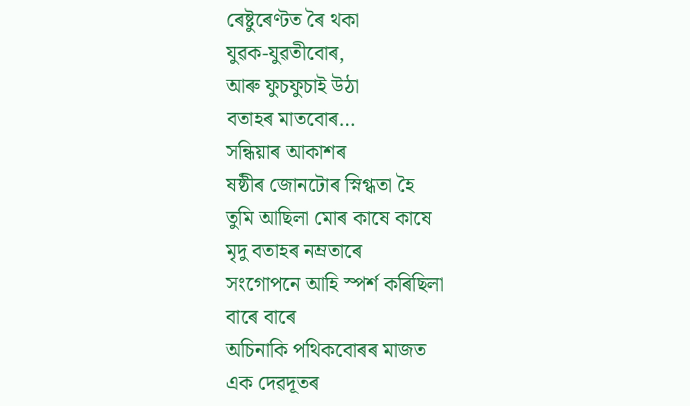ৰেষ্টুৰেণ্টত ৰৈ থকা
যুৱক-যুৱতীবোৰ,
আৰু ফুচফুচাই উঠা
বতাহৰ মাতবোৰ…
সন্ধিয়াৰ আকাশৰ
ষষ্ঠীৰ জোনটোৰ স্নিগ্ধতা হৈ
তুমি আছিলা মোৰ কাষে কাষে
মৃদু বতাহৰ নম্ৰতাৰে
সংগোপনে আহি স্পৰ্শ কৰিছিলা
বাৰে বাৰে
অচিনাকি পথিকবোৰৰ মাজত
এক দেৱদূতৰ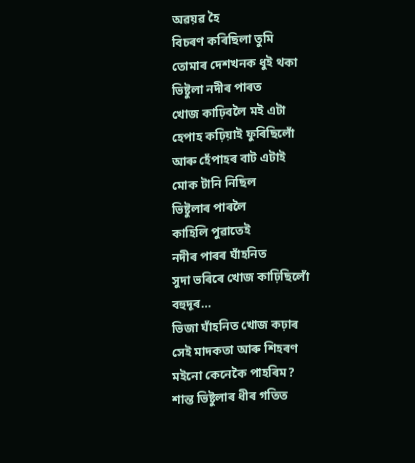অৱয়ৱ হৈ
বিচৰণ কৰিছিলা তুমি
তোমাৰ দেশখনক ধুই থকা
ভিষ্টুলা নদীৰ পাৰত
খোজ কাঢ়িবলৈ মই এটা
হেপাহ কঢ়িয়াই ফুৰিছিলোঁ
আৰু হেঁপাহৰ বাট এটাই
মোক টানি নিছিল
ভিষ্টুলাৰ পাৰলৈ
কাহিলি পুৱাতেই
নদীৰ পাৰৰ ঘাঁহনিত
সুদা ভৰিৰে খোজ কাঢ়িছিলোঁ
বহুদূৰ…
ভিজা ঘাঁহনিত খোজ কঢ়াৰ
সেই মাদকতা আৰু শিহৰণ
মইনো কেনেকৈ পাহৰিম?
শান্ত ভিষ্টুলাৰ ধীৰ গতিত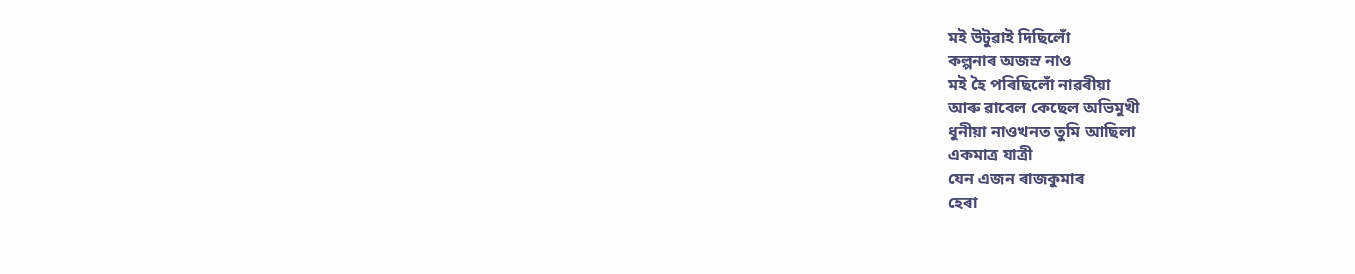মই উটুৱাই দিছিলোঁ
কল্পনাৰ অজস্ৰ নাও
মই হৈ পৰিছিলোঁ নাৱৰীয়া
আৰু ৱাবেল কেছেল অভিমুখী
ধুনীয়া নাওখনত তুমি আছিলা
একমাত্ৰ যাত্ৰী
যেন এজন ৰাজকুমাৰ
হেৰা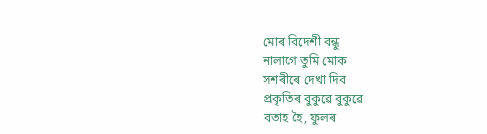মোৰ বিদেশী বন্ধু
নালাগে তুমি মোক
সশৰীৰে দেখা দিব
প্ৰকৃতিৰ বুকুৱে বুকুৱে
বতাহ হৈ, ফুলৰ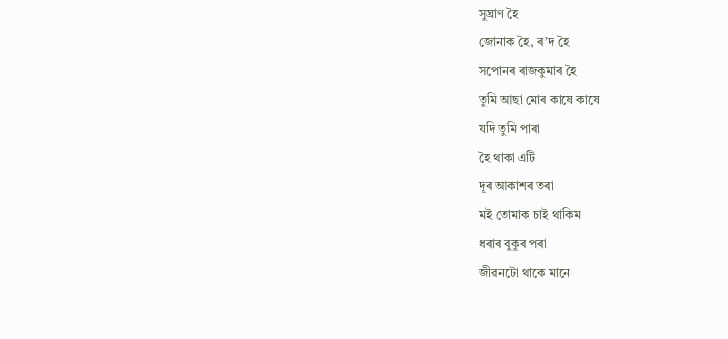সুঘ্ৰাণ হৈ
জোনাক হৈ, ৰ’দ হৈ
সপোনৰ ৰাজকুমাৰ হৈ
তুমি আছা মোৰ কাষে কাষে
যদি তুমি পাৰা
হৈ থাকা এটি
দূৰ আকাশৰ তৰা
মই তোমাক চাই থাকিম
ধৰাৰ বুকুৰ পৰা
জীৱনটো থাকে মানে